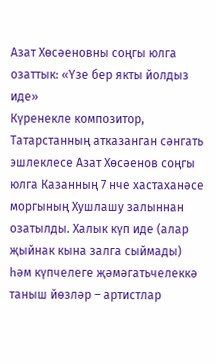Азат Хөсәеновны соңгы юлга озаттык: «Үзе бер якты йолдыз иде»
Күренекле композитор, Татарстанның атказанган сәнгать эшлеклесе Азат Хөсәенов соңгы юлга Казанның 7 нче хастаханәсе моргының Хушлашу залыннан озатылды. Халык күп иде (алар җыйнак кына залга сыймады) һәм күпчелеге җәмәгатьчелеккә таныш йөзләр – артистлар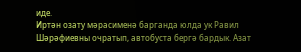иде.
Иртән озату мәрасименә барганда юлда ук Равил Шәрәфиевны очратып, автобуста бергә бардык. Азат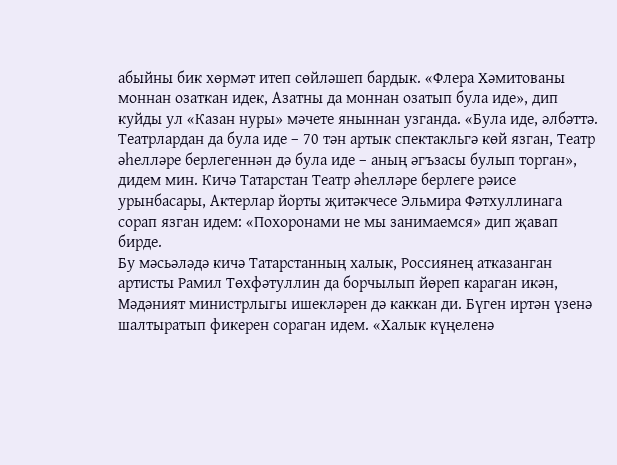абыйны бик хөрмәт итеп сөйләшеп бардык. «Флера Хәмитованы моннан озаткан идек, Азатны да моннан озатып була иде», дип куйды ул «Казан нуры» мәчете яныннан узганда. «Була иде, әлбәттә. Театрлардан да була иде – 70 тән артык спектакльгә көй язган, Театр әһелләре берлегеннән дә була иде – аның әгъзасы булып торган», дидем мин. Кичә Татарстан Театр әһелләре берлеге рәисе урынбасары, Актерлар йорты җитәкчесе Эльмира Фәтхуллинага сорап язган идем: «Похоронами не мы занимаемся» дип җавап бирде.
Бу мәсьәләдә кичә Татарстанның халык, Россиянең атказанган артисты Рамил Төхфәтуллин да борчылып йөреп караган икән, Мәдәният министрлыгы ишекләрен дә каккан ди. Бүген иртән үзенә шалтыратып фикерен сораган идем. «Халык күңеленә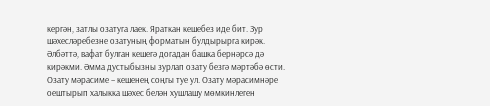кергән, затлы озатуга лаек. Яраткан кешебез иде бит. Зур шәхесләребезне озатуның форматын булдырырга кирәк. Әлбәттә, вафат булган кешегә догадан башка бернәрсә дә кирәкми. Әмма дустыбызны зурлап озату безгә мәртәбә өсти. Озату мәрасиме – кешенең соңгы туе ул. Озату мәрасимнәре оештырып халыкка шәхес белән хушлашу мөмкинлеген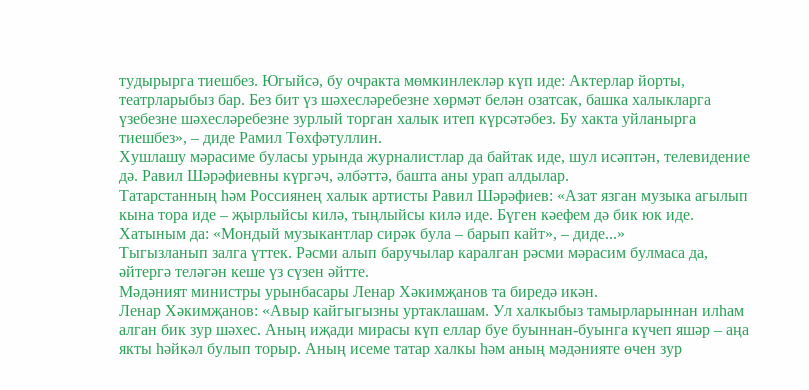тудырырга тиешбез. Югыйсә, бу очракта мөмкинлекләр күп иде: Актерлар йорты, театрларыбыз бар. Без бит үз шәхесләребезне хөрмәт белән озатсак, башка халыкларга үзебезне шәхесләребезне зурлый торган халык итеп күрсәтәбез. Бу хакта уйланырга тиешбез», – диде Рамил Төхфәтуллин.
Хушлашу мәрасиме буласы урында журналистлар да байтак иде, шул исәптән, телевидение дә. Равил Шәрәфиевны күргәч, әлбәттә, башта аны урап алдылар.
Татарстанның һәм Россиянең халык артисты Равил Шәрәфиев: «Азат язган музыка агылып кына тора иде – җырлыйсы килә, тыңлыйсы килә иде. Бүген кәефем дә бик юк иде. Хатыным да: «Мондый музыкантлар сирәк була – барып кайт», – диде...»
Тыгызланып залга үттек. Рәсми алып баручылар каралган рәсми мәрасим булмаса да, әйтергә теләгән кеше үз сүзен әйтте.
Мәдәният министры урынбасары Ленар Хәкимҗанов та биредә икән.
Ленар Хәкимҗанов: «Авыр кайгыгызны уртаклашам. Ул халкыбыз тамырларыннан илһам алган бик зур шәхес. Аның иҗади мирасы күп еллар буе буыннан-буынга күчеп яшәр – аңа якты һәйкәл булып торыр. Аның исеме татар халкы һәм аның мәдәнияте өчен зур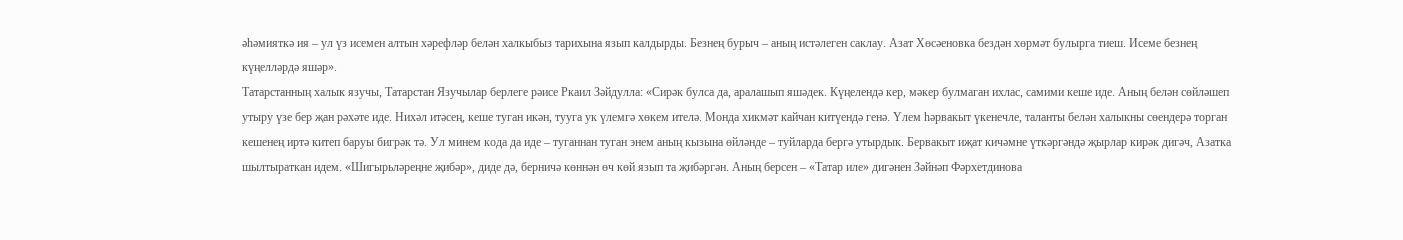әһәмияткә ия – ул үз исемен алтын хәрефләр белән халкыбыз тарихына язып калдырды. Безнең бурыч – аның истәлеген саклау. Азат Хөсәеновка бездән хөрмәт булырга тиеш. Исеме безнең күңелләрдә яшәр».
Татарстанның халык язучы, Татарстан Язучылар берлеге рәисе Ркаил Зәйдулла: «Сирәк булса да, аралашып яшәдек. Күңелендә кер, мәкер булмаган ихлас, самими кеше иде. Аның белән сөйләшеп утыру үзе бер җан рәхәте иде. Нихәл итәсең, кеше туган икән, тууга ук үлемгә хөкем ителә. Монда хикмәт кайчан китүендә генә. Үлем һәрвакыт үкенечле, таланты белән халыкны сөендерә торган кешенең иртә китеп баруы бигрәк тә. Ул минем кода да иде – туганнан туган энем аның кызына өйләнде – туйларда бергә утырдык. Бервакыт иҗат кичәмне үткәргәндә җырлар кирәк дигәч, Азатка шылтыраткан идем. «Шигырьләреңне җибәр», диде дә, берничә көннән өч көй язып та җибәргән. Аның берсен – «Татар иле» дигәнен Зәйнәп Фәрхетдинова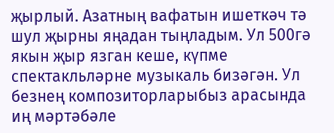җырлый. Азатның вафатын ишеткәч тә шул җырны яңадан тыңладым. Ул 500гә якын җыр язган кеше, күпме спектакльләрне музыкаль бизәгән. Ул безнең композиторларыбыз арасында иң мәртәбәле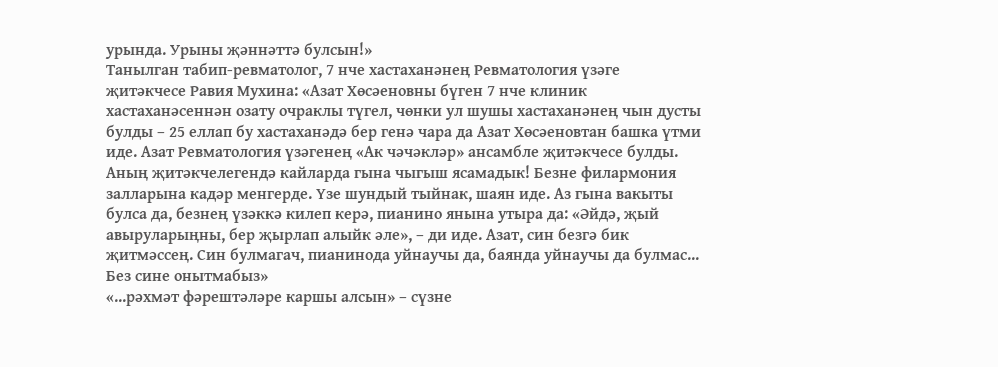урында. Урыны җәннәттә булсын!»
Танылган табип-ревматолог, 7 нче хастаханәнең Ревматология үзәге җитәкчесе Равия Мухина: «Азат Хөсәеновны бүген 7 нче клиник хастаханәсеннән озату очраклы түгел, чөнки ул шушы хастаханәнең чын дусты булды – 25 еллап бу хастаханәдә бер генә чара да Азат Хөсәеновтан башка үтми иде. Азат Ревматология үзәгенең «Ак чәчәкләр» ансамбле җитәкчесе булды. Аның җитәкчелегендә кайларда гына чыгыш ясамадык! Безне филармония залларына кадәр менгерде. Үзе шундый тыйнак, шаян иде. Аз гына вакыты булса да, безнең үзәккә килеп керә, пианино янына утыра да: «Әйдә, җый авыруларыңны, бер җырлап алыйк әле», – ди иде. Азат, син безгә бик җитмәссең. Син булмагач, пианинода уйнаучы да, баянда уйнаучы да булмас... Без сине онытмабыз»
«...рәхмәт фәрештәләре каршы алсын» – сүзне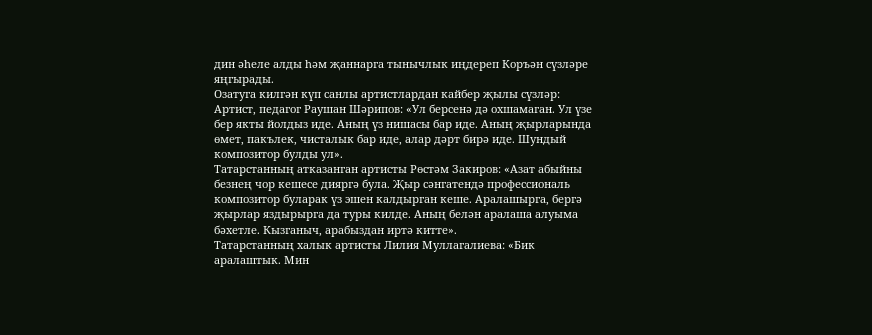дин әһеле алды һәм җаннарга тынычлык иңдереп Коръән сүзләре яңгырады.
Озатуга килгән күп санлы артистлардан кайбер җылы сүзләр:
Артист, педагог Раушан Шәрипов: «Ул берсенә дә охшамаган. Ул үзе бер якты йолдыз иде. Аның үз нишасы бар иде. Аның җырларында өмет, пакълек, чисталык бар иде, алар дәрт бирә иде. Шундый композитор булды ул».
Татарстанның атказанган артисты Рөстәм Закиров: «Азат абыйны безнең чор кешесе дияргә була. Җыр сәнгатендә профессиональ композитор буларак үз эшен калдырган кеше. Аралашырга, бергә җырлар яздырырга да туры килде. Аның белән аралаша алуыма бәхетле. Кызганыч, арабыздан иртә китте».
Татарстанның халык артисты Лилия Муллагалиева: «Бик аралаштык. Мин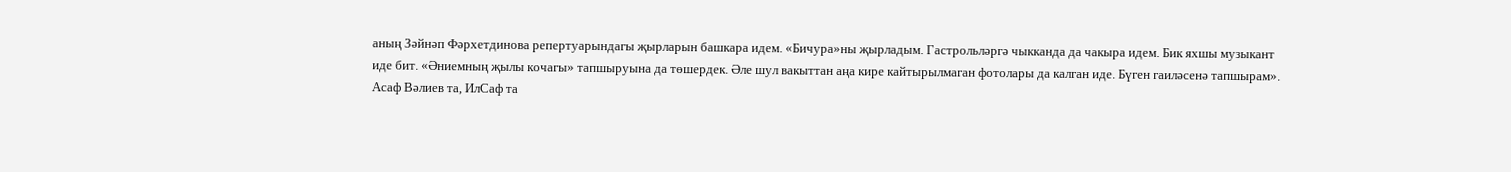аның Зәйнәп Фәрхетдинова репертуарындагы җырларын башкара идем. «Бичура»ны җырладым. Гастрольләргә чыкканда да чакыра идем. Бик яхшы музыкант иде бит. «Әниемның җылы кочагы» тапшыруына да төшердек. Әле шул вакыттан аңа кире кайтырылмаган фотолары да калган иде. Бүген гаиләсенә тапшырам».
Асаф Вәлиев та, ИлСаф та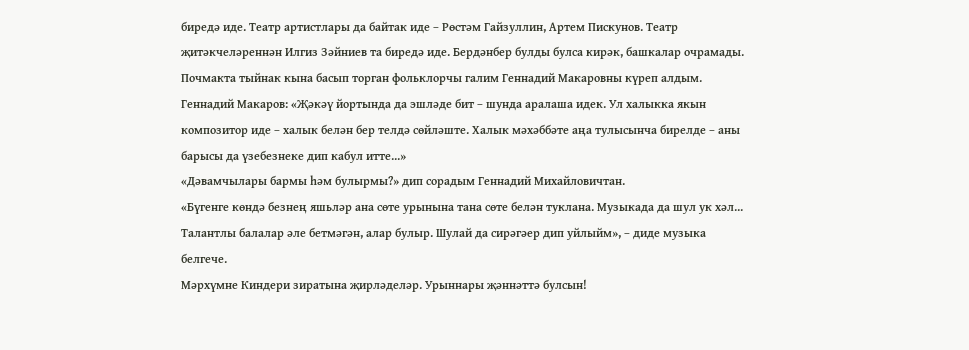биредә иде. Театр артистлары да байтак иде – Рөстәм Гайзуллин, Артем Пискунов. Театр җитәкчеләреннән Илгиз Зәйниев та биредә иде. Бердәнбер булды булса кирәк, башкалар очрамады.
Почмакта тыйнак кына басып торган фольклорчы галим Геннадий Макаровны күреп алдым.
Геннадий Макаров: «Җәкәү йортында да эшләде бит – шунда аралаша идек. Ул халыкка якын композитор иде – халык белән бер телдә сөйләште. Халык мәхәббәте аңа тулысынча бирелде – аны барысы да үзебезнеке дип кабул итте...»
«Дәвамчылары бармы һәм булырмы?» дип сорадым Геннадий Михайловичтан.
«Бүгенге көндә безнең яшьләр ана сөте урынына тана сөте белән туклана. Музыкада да шул ук хәл... Талантлы балалар әле бетмәгән, алар булыр. Шулай да сирәгәер дип уйлыйм», – диде музыка белгече.
Мәрхүмне Киндери зиратына җирләделәр. Урыннары җәннәттә булсын!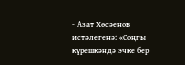- Азат Хөсәенов истәлегенә: «Соңгы күрешкәндә эчке бер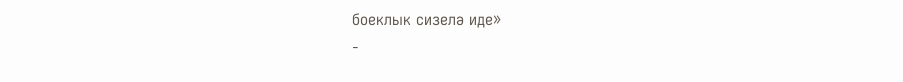боеклык сизелә иде»
-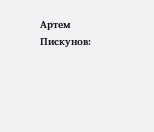Артем Пискунов: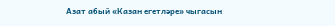Азат абый «Казан егетләре» чыгасын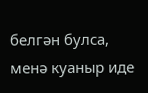белгән булса, менә куаныр иде